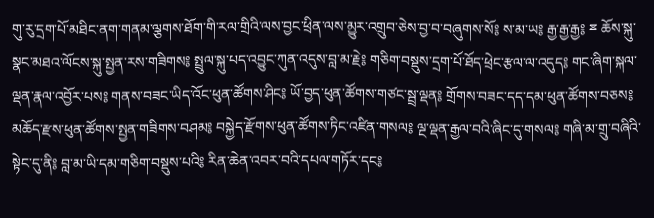གུ་རུ་དྲག་པོ་མཐིང་ནག་གནམ་ལྕགས་ཐོག་གི་རལ་གྲིའི་ལས་བྱང་ཕྲིན་ལས་མྱུར་འགྲུབ་ཅེས་བྱ་བ་བཞུགས་སོ༔ ས་མ་ཡ༔ རྒྱ་རྒྱ་རྒྱ༔ ྈ ཆོས་སྐུ་སྣང་མཐའ་ལོངས་སྐུ་སྤྱན་རས་གཟིགས༔ སྤྲུལ་སྐུ་པད་འབྱུང་ཀུན་འདུས་བླ་མ་རྗེ༔ གཅིག་བསྡུས་དྲག་པོ་ཐོད་ཕྲེང་རྩལ་ལ་འདུད༔ གང་ཞིག་སྐལ་ལྡན་རྣལ་འབྱོར་པས༔ གནས་བཟང་ཡིད་འོང་ཕུན་ཚོགས་ཤིང༔ ཡོ་བྱད་ཕུན་ཚོགས་གཙང་སྦྲ་ལྡན༔ གྲོགས་བཟང་དད་དམ་ཕུན་ཚོགས་བཅས༔ མཆོད་རྫས་ཕུན་ཚོགས་སྤྱན་གཟིགས་བཤམ༔ བསྐྱེད་རྫོགས་ཕུན་ཚོགས་ཏིང་འཛིན་གསལ༔ ལྔ་ལྡན་རྒྱལ་བའི་ཞིང་དུ་གསལ༔ གཞི་མ་གྲུ་བཞིའི་སྟེང་དུ་ནི༔ བླ་མ་ཡི་དམ་གཅིག་བསྡུས་པའི༔ རིན་ཆེན་འབར་བའི་དཔལ་གཏོར་དང༔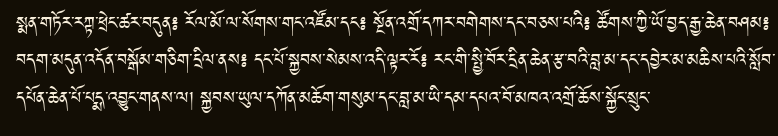སྨན་གཏོར་རཀྟ་ཕྲེང་ཚར་བདུན༔ རོལ་མོ་ལ་སོགས་གང་འཛོམ་དང༔ སྔོན་འགྲོ་དཀར་བགེགས་དང་བཅས་པའི༔ ཚོགས་ཀྱི་ཡོ་བྱད་རྒྱ་ཆེན་བཤམ༔ བདག་མདུན་འདོན་བསྒོམ་གཅིག་དྲིལ་ནས༔ དང་པོ་སྐྱབས་སེམས་འདི་ལྟར་རོ༔ རང་གི་སྤྱི་བོར་དྲིན་ཆེན་རྩ་བའི་བླ་མ་དང་དབྱེར་མ་མཆིས་པའི་སློབ་དཔོན་ཆེན་པོ་པདྨ་འབྱུང་གནས་ལ། སྐྱབས་ཡུལ་དཀོན་མཆོག་གསུམ་དང་བླ་མ་ཡི་དམ་དཔའ་བོ་མཁའ་འགྲོ་ཆོས་སྐྱོང་སྲུང་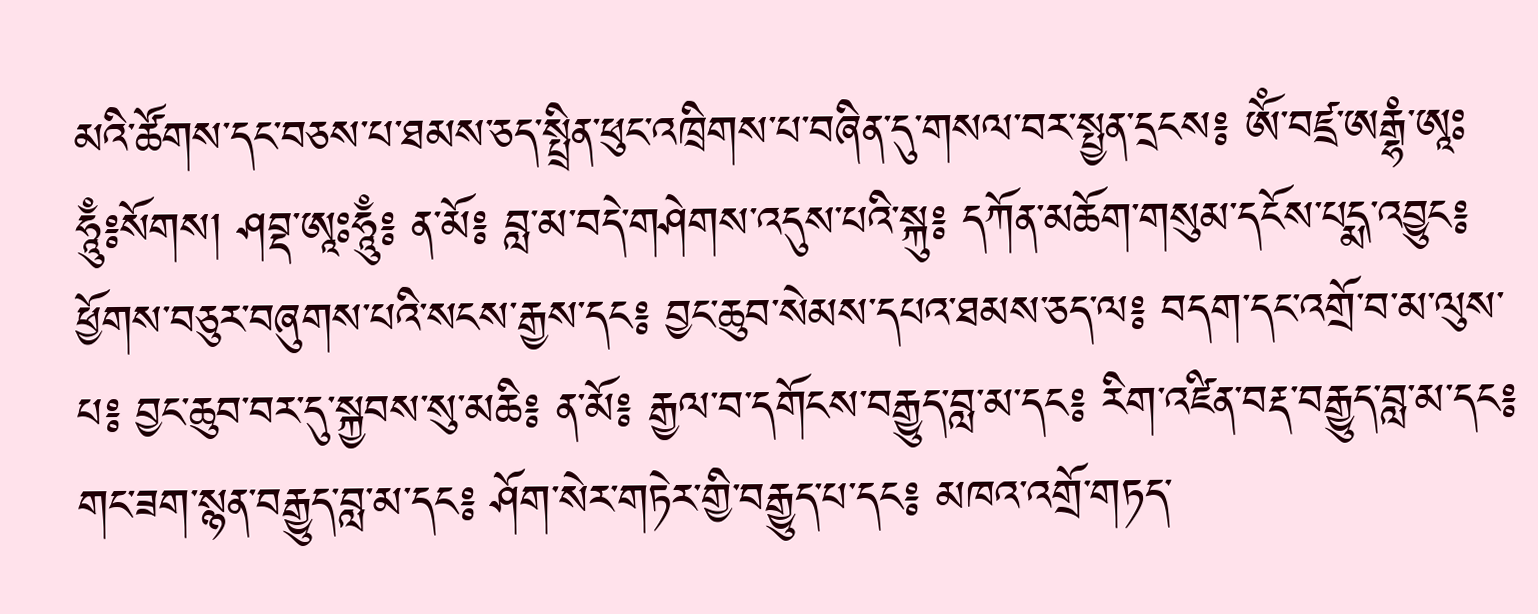མའི་ཚོགས་དང་བཅས་པ་ཐམས་ཅད་སྤྲིན་ཕུང་འཁྲིགས་པ་བཞིན་དུ་གསལ་བར་སྤྱན་དྲངས༔ ཨོཾ་བཛྲ་ཨརྒྷཾ་ཨཱཿཧཱུྃ༔སོགས། ཤབྡ་ཨཱཿཧཱུྃ༔ ན་མོ༔ བླ་མ་བདེ་གཤེགས་འདུས་པའི་སྐུ༔ དཀོན་མཆོག་གསུམ་དངོས་པདྨ་འབྱུང༔ ཕྱོགས་བཅུར་བཞུགས་པའི་སངས་རྒྱས་དང༔ བྱང་ཆུབ་སེམས་དཔའ་ཐམས་ཅད་ལ༔ བདག་དང་འགྲོ་བ་མ་ལུས་པ༔ བྱང་ཆུབ་བར་དུ་སྐྱབས་སུ་མཆི༔ ན་མོ༔ རྒྱལ་བ་དགོངས་བརྒྱུད་བླ་མ་དང༔ རིག་འཛིན་བརྡ་བརྒྱུད་བླ་མ་དང༔ གང་ཟག་སྙན་བརྒྱུད་བླ་མ་དང༔ ཤོག་སེར་གཏེར་གྱི་བརྒྱུད་པ་དང༔ མཁའ་འགྲོ་གཏད་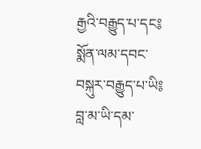རྒྱའི་བརྒྱུད་པ་དང༔ སྨོན་ལམ་དབང་བསྐུར་བརྒྱུད་པ་ཡི༔ བླ་མ་ཡི་དམ་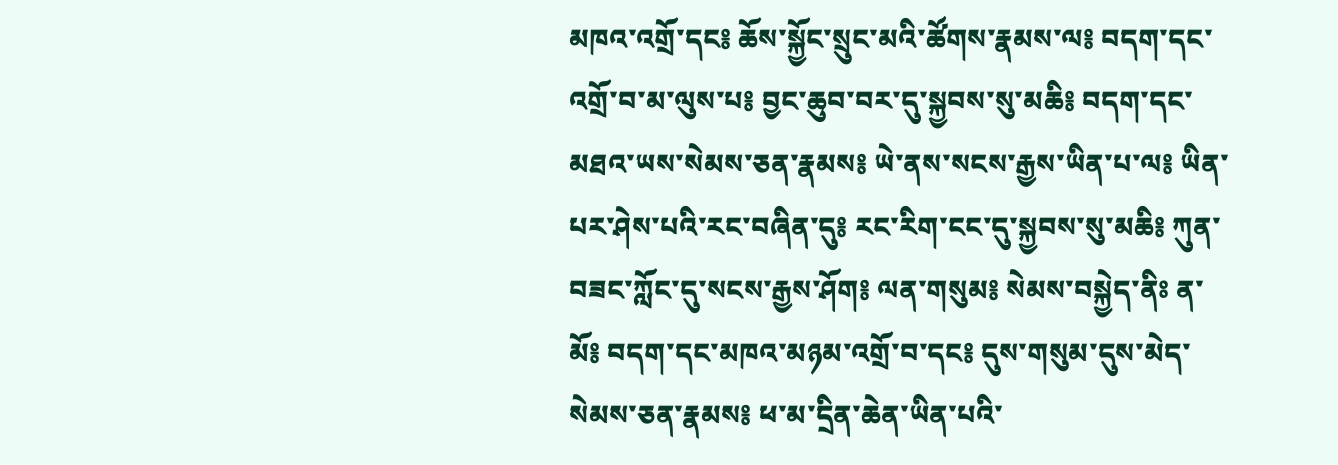མཁའ་འགྲོ་དང༔ ཆོས་སྐྱོང་སྲུང་མའི་ཚོགས་རྣམས་ལ༔ བདག་དང་འགྲོ་བ་མ་ལུས་པ༔ བྱང་ཆུབ་བར་དུ་སྐྱབས་སུ་མཆི༔ བདག་དང་མཐའ་ཡས་སེམས་ཅན་རྣམས༔ ཡེ་ནས་སངས་རྒྱས་ཡིན་པ་ལ༔ ཡིན་པར་ཤེས་པའི་རང་བཞིན་དུ༔ རང་རིག་ངང་དུ་སྐྱབས་སུ་མཆི༔ ཀུན་བཟང་ཀློང་དུ་སངས་རྒྱས་ཤོག༔ ལན་གསུམ༔ སེམས་བསྐྱེད་ནིཿ ན་མོ༔ བདག་དང་མཁའ་མཉམ་འགྲོ་བ་དང༔ དུས་གསུམ་དུས་མེད་སེམས་ཅན་རྣམས༔ ཕ་མ་དྲིན་ཆེན་ཡིན་པའི་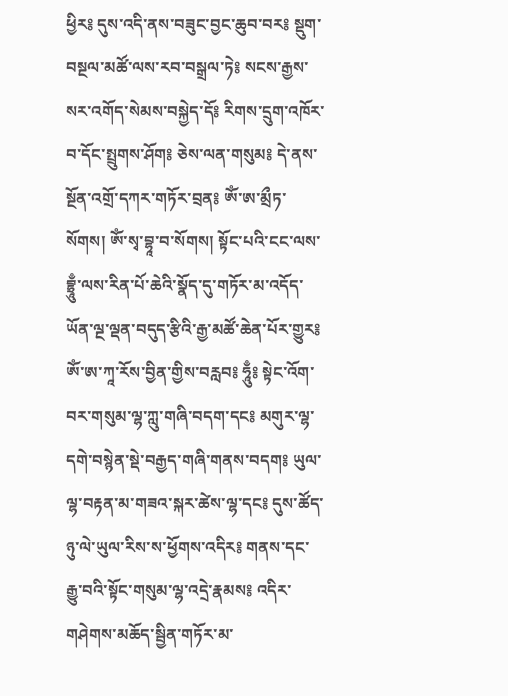ཕྱིར༔ དུས་འདི་ནས་བཟུང་བྱང་ཆུབ་བར༔ སྡུག་བསྔལ་མཚོ་ལས་རབ་བསྒྲལ་ཏེ༔ སངས་རྒྱས་སར་འགོད་སེམས་བསྐྱེད་དོ༔ རིགས་དྲུག་འཁོར་བ་དོང་སྤྲུགས་ཤོག༔ ཅེས་ལན་གསུམ༔ དེ་ནས་སྔོན་འགྲོ་དཀར་གཏོར་བྲན༔ ཨོཾ་ཨ་མྲྀཏ་སོགས། ཨོཾ་སྭ་བྷཱ་བ་སོགས། སྟོང་པའི་ངང་ལས་བྷྲཱུྃ་ལས་རིན་པོ་ཆེའི་སྣོད་དུ་གཏོར་མ་འདོད་ཡོན་ལྔ་ལྡན་བདུད་རྩིའི་རྒྱ་མཚོ་ཆེན་པོར་གྱུར༔ ཨོཾ་ཨ་ཀཱ་རོས་བྱིན་གྱིས་བརླབ༔ ཧཱུྃ༔ སྟེང་འོག་བར་གསུམ་ལྷ་ཀླུ་གཞི་བདག་དང༔ མགུར་ལྷ་དགེ་བསྙེན་སྡེ་བརྒྱད་གཞི་གནས་བདག༔ ཡུལ་ལྷ་བརྟན་མ་གཟའ་སྐར་ཚེས་ལྷ་དང༔ དུས་ཚོད་ཉུ་ལེ་ཡུལ་རིས་ས་ཕྱོགས་འདིར༔ གནས་དང་རྒྱུ་བའི་སྟོང་གསུམ་ལྷ་འདྲེ་རྣམས༔ འདིར་གཤེགས་མཆོད་སྦྱིན་གཏོར་མ་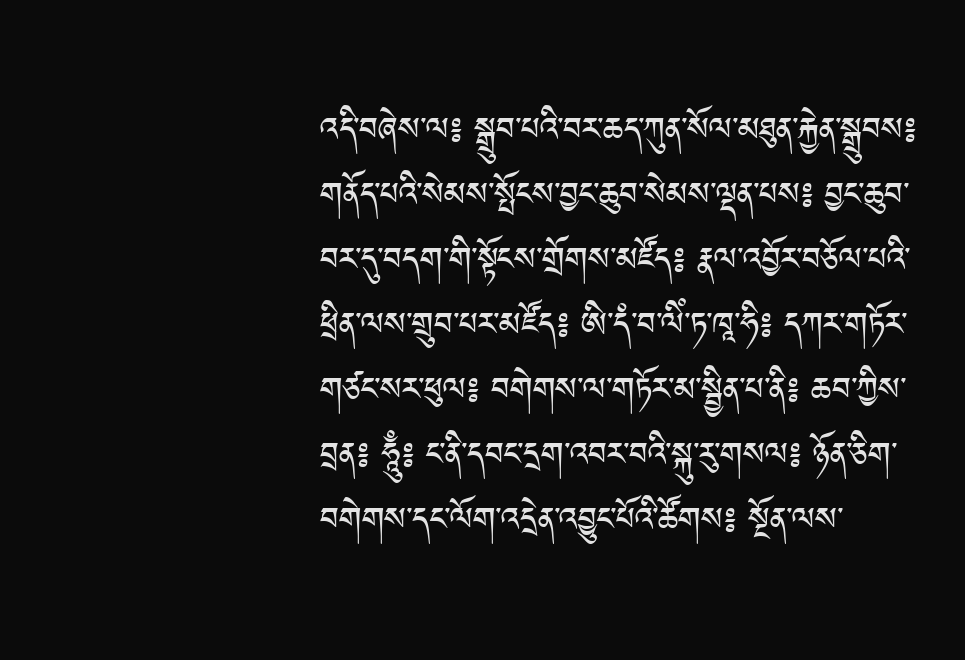འདི་བཞེས་ལ༔ སྒྲུབ་པའི་བར་ཆད་ཀུན་སོལ་མཐུན་རྐྱེན་སྒྲུབས༔ གནོད་པའི་སེམས་སྤོངས་བྱང་ཆུབ་སེམས་ལྡན་པས༔ བྱང་ཆུབ་བར་དུ་བདག་གི་སྟོངས་གྲོགས་མཛོད༔ རྣལ་འབྱོར་བཅོལ་པའི་ཕྲིན་ལས་གྲུབ་པར་མཛོད༔ ཨི་དཾ་བ་ལིཾ་ཏ་ཁཱ་ཧི༔ དཀར་གཏོར་གཙང་སར་ཕུལ༔ བགེགས་ལ་གཏོར་མ་སྦྱིན་པ་ནི༔ ཆབ་ཀྱིས་བྲན༔ ཧཱུྃ༔ ང་ནི་དབང་དྲག་འབར་བའི་སྐུ་རུ་གསལ༔ ཉོན་ཅིག་བགེགས་དང་ལོག་འདྲེན་འབྱུང་པོའི་ཚོགས༔ སྔོན་ལས་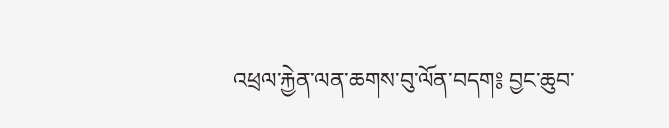འཕྲལ་རྐྱེན་ལན་ཆགས་བུ་ལོན་བདག༔ བྱང་ཆུབ་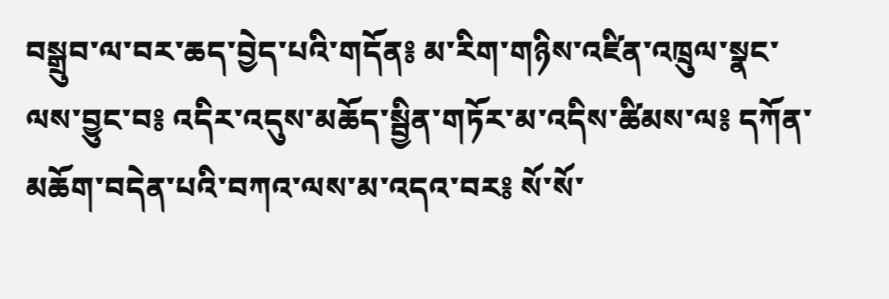བསྒྲུབ་ལ་བར་ཆད་བྱེད་པའི་གདོན༔ མ་རིག་གཉིས་འཛིན་འཁྲུལ་སྣང་ལས་བྱུང་བ༔ འདིར་འདུས་མཆོད་སྦྱིན་གཏོར་མ་འདིས་ཚིམས་ལ༔ དཀོན་མཆོག་བདེན་པའི་བཀའ་ལས་མ་འདའ་བར༔ སོ་སོ་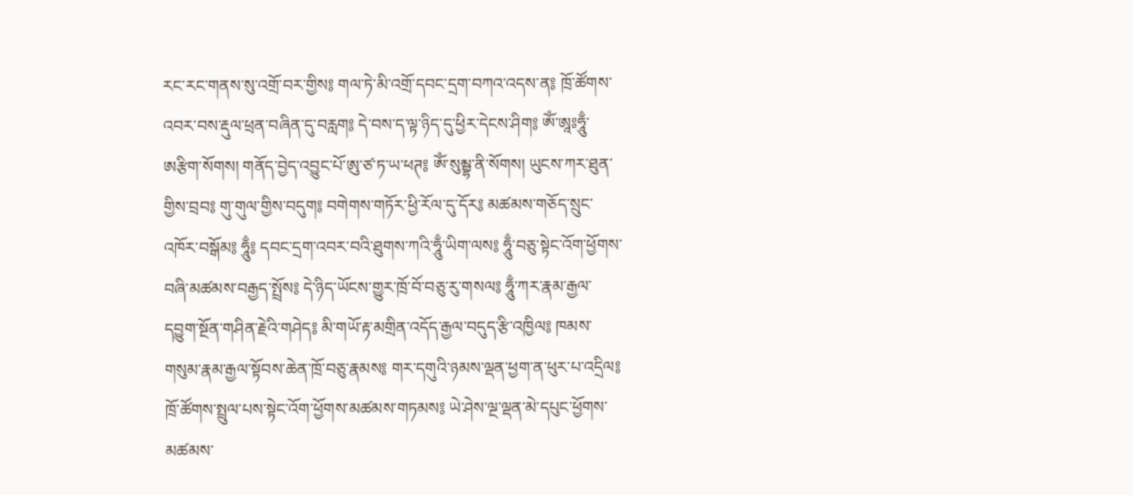རང་རང་གནས་སུ་འགྲོ་བར་གྱིས༔ གལ་ཏེ་མི་འགྲོ་དབང་དྲག་བཀའ་འདས་ན༔ ཁྲོ་ཚོགས་འབར་བས་རྡུལ་ཕྲན་བཞིན་དུ་བརླག༔ དེ་བས་ད་ལྟ་ཉིད་དུ་ཕྱིར་དེངས་ཤིག༔ ཨོཾ་ཨཱཿཧཱུྃ་ཨརྩིག་སོགས། གནོད་བྱེད་འབྱུང་པོ་ཨུ་ཙ་ཏ་ཡ་ཕཊ༔ ཨོཾ་སུམྦྷ་ནི་སོགས། ཡུངས་ཀར་ཐུན་གྱིས་བྲབ༔ གུ་གུལ་གྱིས་བདུག༔ བགེགས་གཏོར་ཕྱི་རོལ་དུ་དོར༔ མཚམས་གཅོད་སྲུང་འཁོར་བསྒོམ༔ ཧཱུྃ༔ དབང་དྲག་འབར་བའི་ཐུགས་ཀའི་ཧཱུྃ་ཡིག་ལས༔ ཧཱུྃ་བཅུ་སྟེང་འོག་ཕྱོགས་བཞི་མཚམས་བརྒྱད་སྤྲོས༔ དེ་ཉིད་ཡོངས་གྱུར་ཁྲོ་བོ་བཅུ་རུ་གསལ༔ ཧཱུྃ་ཀར་རྣམ་རྒྱལ་དབྱུག་སྔོན་གཤིན་རྗེའི་གཤེད༔ མི་གཡོ་རྟ་མགྲིན་འདོད་རྒྱལ་བདུད་རྩི་འཁྱིལ༔ ཁམས་གསུམ་རྣམ་རྒྱལ་སྟོབས་ཆེན་ཁྲོ་བཅུ་རྣམས༔ གར་དགུའི་ཉམས་ལྡན་ཕྱག་ན་ཕུར་པ་འདྲིལ༔ ཁྲོ་ཚོགས་སྤྲུལ་པས་སྟེང་འོག་ཕྱོགས་མཚམས་གཏམས༔ ཡེ་ཤེས་ལྔ་ལྡན་མེ་དཔུང་ཕྱོགས་མཚམས་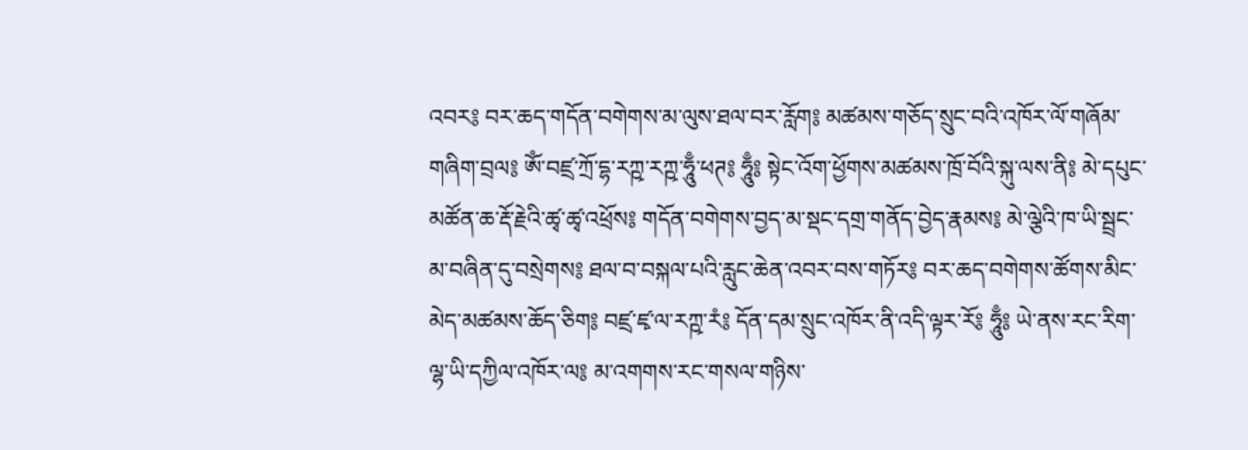འབར༔ བར་ཆད་གདོན་བགེགས་མ་ལུས་ཐལ་བར་རློག༔ མཚམས་གཅོད་སྲུང་བའི་འཁོར་ལོ་གཞོམ་གཞིག་བྲལ༔ ཨོཾ་བཛྲ་ཀྲོ་དྷ་རཀྵ་རཀྵ་ཧཱུྃ་ཕཊ༔ ཧཱུྃ༔ སྟེང་འོག་ཕྱོགས་མཚམས་ཁྲོ་བོའི་སྐུ་ལས་ནི༔ མེ་དཔུང་མཚོན་ཆ་རྡོ་རྗེའི་ཚྭ་ཚྭ་འཕྲོས༔ གདོན་བགེགས་བྱད་མ་སྡང་དགྲ་གནོད་བྱེད་རྣམས༔ མེ་ལྕེའི་ཁ་ཡི་སྦྲང་མ་བཞིན་དུ་བསྲེགས༔ ཐལ་བ་བསྐལ་པའི་རླུང་ཆེན་འབར་བས་གཏོར༔ བར་ཆད་བགེགས་ཚོགས་མིང་མེད་མཚམས་ཆོད་ཅིག༔ བཛྲ་ཛྭ་ལ་རཀྵ་རཾ༔ དོན་དམ་སྲུང་འཁོར་ནི་འདི་ལྟར་རོ༔ ཧཱུྃ༔ ཡེ་ནས་རང་རིག་ལྷ་ཡི་དཀྱིལ་འཁོར་ལ༔ མ་འགགས་རང་གསལ་གཉིས་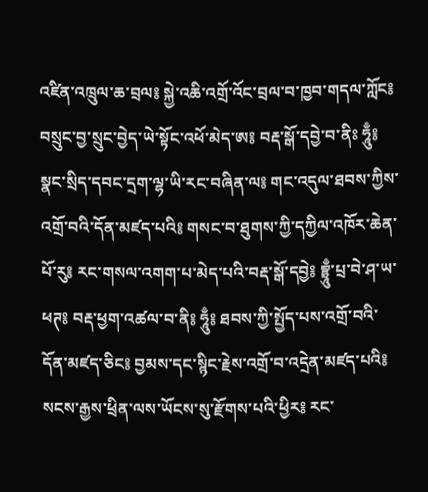འཛིན་འཁྲུལ་ཆ་བྲལ༔ སྐྱེ་འཆི་འགྲོ་འོང་བྲལ་བ་ཁྱབ་གདལ་ཀློང༔ བསྲུང་བྱ་སྲུང་བྱེད་ཡེ་སྟོང་འཕོ་མེད་ཨ༔ བརྡ་སྒོ་དབྱེ་བ་ནིཿ ཧཱུྃ༔ སྣང་སྲིད་དབང་དྲག་ལྷ་ཡི་རང་བཞིན་ལ༔ གང་འདུལ་ཐབས་ཀྱིས་འགྲོ་བའི་དོན་མཛད་པའི༔ གསང་བ་ཐུགས་ཀྱི་དཀྱིལ་འཁོར་ཆེན་པོ་རུ༔ རང་གསལ་འགག་པ་མེད་པའི་བརྡ་སྒོ་དབྱེ༔ བྷྲཱུྃ་པྲ་བེ་ཤ་ཡ་ཕཊ༔ བརྡ་ཕྱག་འཚལ་བ་ནི༔ ཧཱུྃ༔ ཐབས་ཀྱི་སྤྱོད་པས་འགྲོ་བའི་དོན་མཛད་ཅིང༔ བྱམས་དང་སྙིང་རྗེས་འགྲོ་བ་འདྲེན་མཛད་པའི༔ སངས་རྒྱས་ཕྲིན་ལས་ཡོངས་སུ་རྫོགས་པའི་ཕྱིར༔ རང་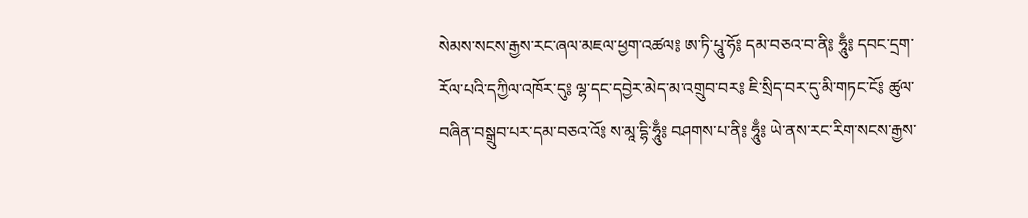སེམས་སངས་རྒྱས་རང་ཞལ་མཇལ་ཕྱག་འཚལ༔ ཨ་ཏི་པཱུ་ཧོ༔ དམ་བཅའ་བ་ནི༔ ཧཱུྃ༔ དབང་དྲག་རོལ་པའི་དཀྱིལ་འཁོར་དུ༔ ལྷ་དང་དབྱེར་མེད་མ་འགྲུབ་བར༔ ཇི་སྲིད་བར་དུ་མི་གཏང་ངོ༔ ཚུལ་བཞིན་བསྒྲུབ་པར་དམ་བཅའ་འོ༔ ས་མཱ་དྷི་ཧཱུྃ༔ བཤགས་པ་ནི༔ ཧཱུྃ༔ ཡེ་ནས་རང་རིག་སངས་རྒྱས་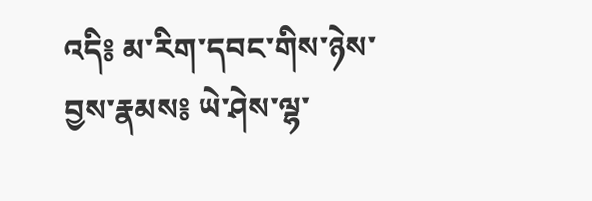འདི༔ མ་རིག་དབང་གིས་ཉེས་བྱས་རྣམས༔ ཡེ་ཤེས་ལྷ་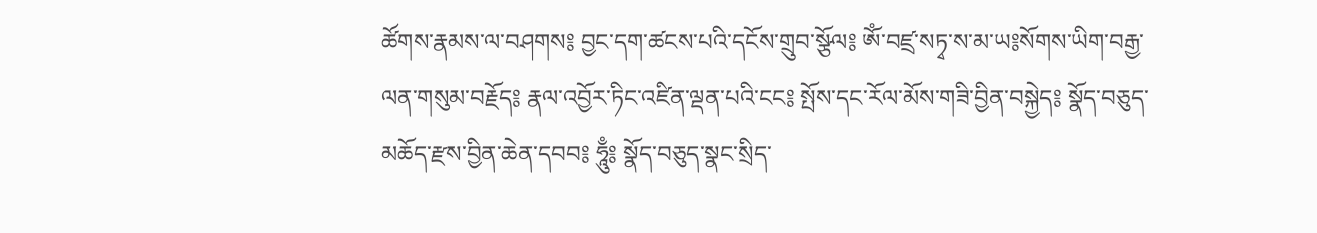ཚོགས་རྣམས་ལ་བཤགས༔ བྱང་དག་ཚངས་པའི་དངོས་གྲུབ་སྩོལ༔ ཨོཾ་བཛྲ་སཏྭ་ས་མ་ཡ༔སོགས་ཡིག་བརྒྱ་ལན་གསུམ་བརྗོད༔ རྣལ་འབྱོར་ཏིང་འཛིན་ལྡན་པའི་ངང༔ སྤོས་དང་རོལ་མོས་གཟི་བྱིན་བསྐྱེད༔ སྣོད་བཅུད་མཆོད་རྫས་བྱིན་ཆེན་དབབ༔ ཧཱུྃ༔ སྣོད་བཅུད་སྣང་སྲིད་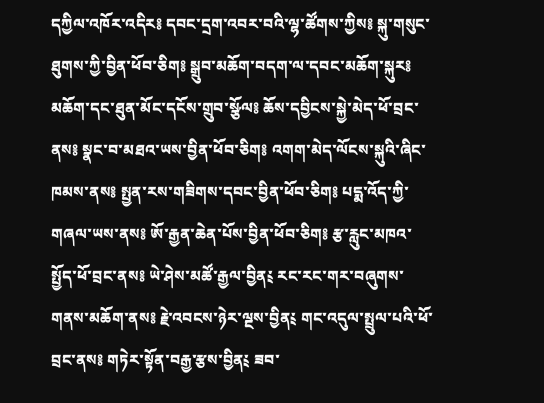དཀྱིལ་འཁོར་འདིར༔ དབང་དྲག་འབར་བའི་ལྷ་ཚོགས་ཀྱིས༔ སྐུ་གསུང་ཐུགས་ཀྱི་བྱིན་ཕོབ་ཅིག༔ སྒྲུབ་མཆོག་བདག་ལ་དབང་མཆོག་སྐུར༔ མཆོག་དང་ཐུན་མོང་དངོས་གྲུབ་སྩོལ༔ ཆོས་དབྱིངས་སྐྱེ་མེད་ཕོ་བྲང་ནས༔ སྣང་བ་མཐའ་ཡས་བྱིན་ཕོབ་ཅིག༔ འགག་མེད་ལོངས་སྐུའི་ཞིང་ཁམས་ནས༔ སྤྱན་རས་གཟིགས་དབང་བྱིན་ཕོབ་ཅིག༔ པདྨ་འོད་ཀྱི་གཞལ་ཡས་ནས༔ ཨོ་རྒྱན་ཆེན་པོས་བྱིན་ཕོབ་ཅིག༔ རྩ་རླུང་མཁའ་སྤྱོད་ཕོ་བྲང་ནས༔ ཡེ་ཤེས་མཚོ་རྒྱལ་བྱིན༴ རང་རང་གར་བཞུགས་གནས་མཆོག་ནས༔ རྗེ་འབངས་ཉེར་ལྔས་བྱིན༴ གང་འདུལ་སྤྲུལ་པའི་ཕོ་བྲང་ནས༔ གཏེར་སྟོན་བརྒྱ་རྩས་བྱིན༴ ཟབ་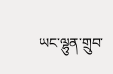ཡང་ལྷུན་གྲུབ་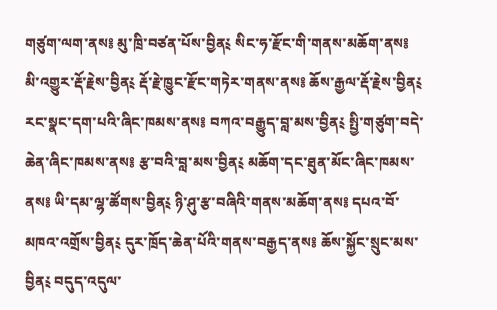གཙུག་ལག་ནས༔ མུ་ཁྲི་བཙན་པོས་བྱིན༴ སིང་ཧ་རྫོང་གི་གནས་མཆོག་ནས༔ མི་འགྱུར་རྡོ་རྗེས་བྱིན༴ རྡོ་རྗེ་ཁྱུང་རྫོང་གཏེར་གནས་ནས༔ ཆོས་རྒྱལ་རྡོ་རྗེས་བྱིན༴ རང་སྣང་དག་པའི་ཞིང་ཁམས་ནས༔ བཀའ་བརྒྱུད་བླ་མས་བྱིན༴ སྤྱི་གཙུག་བདེ་ཆེན་ཞིང་ཁམས་ནས༔ རྩ་བའི་བླ་མས་བྱིན༴ མཆོག་དང་ཐུན་མོང་ཞིང་ཁམས་ནས༔ ཡི་དམ་ལྷ་ཚོགས་བྱིན༴ ཉི་ཤུ་རྩ་བཞིའི་གནས་མཆོག་ནས༔ དཔའ་བོ་མཁའ་འགྲོས་བྱིན༴ དུར་ཁྲོད་ཆེན་པོའི་གནས་བརྒྱད་ནས༔ ཆོས་སྐྱོང་སྲུང་མས་བྱིན༴ བདུད་འདུལ་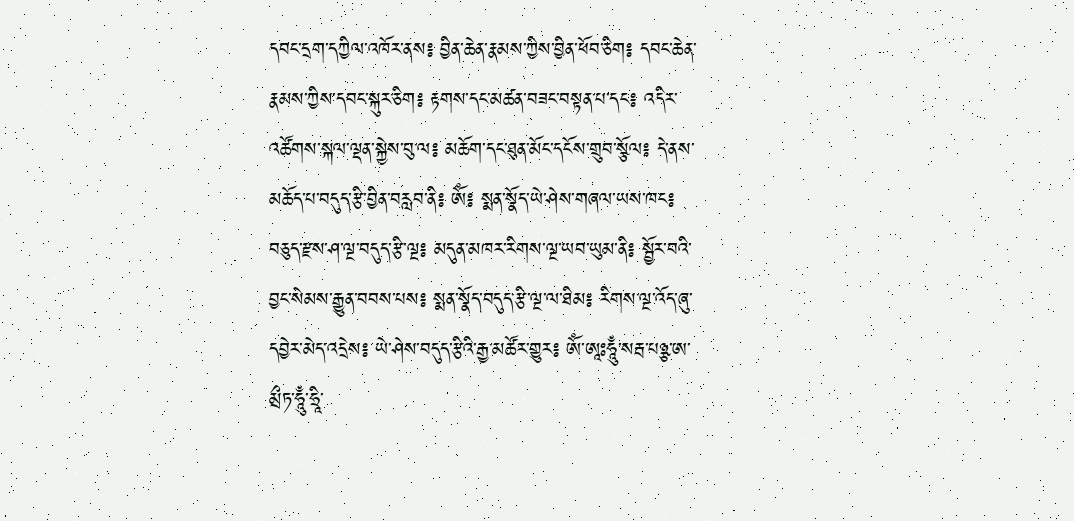དབང་དྲག་དཀྱིལ་འཁོར་ནས༔ བྱིན་ཆེན་རྣམས་ཀྱིས་བྱིན་ཕོབ་ཅིག༔ དབང་ཆེན་རྣམས་ཀྱིས་དབང་སྐུར་ཅིག༔ རྟགས་དང་མཚན་བཟང་བསྟན་པ་དང༔ འདིར་འཚོགས་སྐལ་ལྡན་སྐྱེས་བུ་ལ༔ མཆོག་དང་ཐུན་མོང་དངོས་གྲུབ་སྩོལ༔ དེ་ནས་མཆོད་པ་བདུད་རྩི་བྱིན་བརླབ་ནི༔ ཨོཾ༔ སྨན་སྣོད་ཡེ་ཤེས་གཞལ་ཡས་ཁང༔ བཅུད་རྫས་ཤ་ལྔ་བདུད་རྩི་ལྔ༔ མདུན་མཁར་རིགས་ལྔ་ཡབ་ཡུམ་ནི༔ སྦྱོར་བའི་བྱང་སེམས་རྒྱུན་བབས་པས༔ སྨན་སྣོད་བདུད་རྩི་ལྔ་ལ་ཐིམ༔ རིགས་ལྔ་འོད་ཞུ་དབྱེར་མེད་འདྲེས༔ ཡེ་ཤེས་བདུད་རྩིའི་རྒྱ་མཚོར་གྱུར༔ ཨོཾ་ཨཱཿཧཱུྃ་སརྦ་པཉྩ་ཨ་མྲྀཏ་ཧཱུྃ་ཧྲཱི་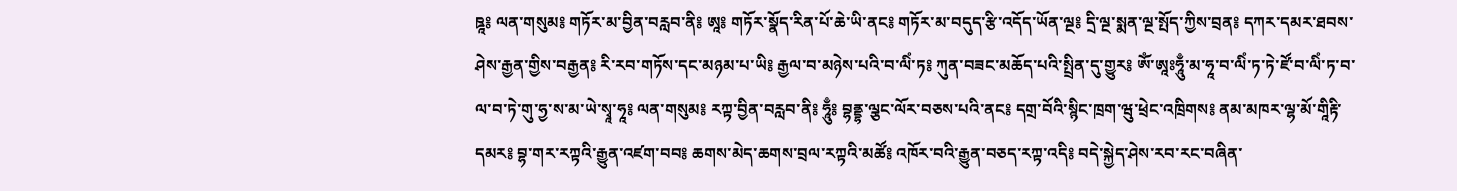ཋཱ༔ ལན་གསུམ༔ གཏོར་མ་བྱིན་བརླབ་ནི༔ ཨཱ༔ གཏོར་སྣོད་རིན་པོ་ཆེ་ཡི་ནང༔ གཏོར་མ་བདུད་རྩི་འདོད་ཡོན་ལྔ༔ དྲི་ལྔ་སྨན་ལྔ་སྤོད་ཀྱིས་བྲན༔ དཀར་དམར་ཐབས་ཤེས་རྒྱན་གྱིས་བརྒྱན༔ རི་རབ་གཏོས་དང་མཉམ་པ་ཡི༔ རྒྱལ་བ་མཉེས་པའི་བ་ལིཾ་ཏ༔ ཀུན་བཟང་མཆོད་པའི་སྤྲིན་དུ་གྱུར༔ ཨོཾ་ཨཱཿཧཱུྃ་མ་ཧཱ་བ་ལིཾ་ཏ་ཏེ་ཛོ་བ་ལིཾ་ཏ་བ་ལ་བ་ཏེ་གུ་ཧྱ་ས་མ་ཡེ་སྭཱ་ཧཱ༔ ལན་གསུམ༔ རཀྟ་བྱིན་བརླབ་ནི༔ ཧཱུྃ༔ བྷནྡྷ་ལྕང་ལོར་བཅས་པའི་ནང༔ དགྲ་བོའི་སྙིང་ཁྲག་ཝུ་ཕྲེང་འཁྲིགས༔ ནམ་མཁར་ལྷ་མོ་གཱིརྟི་དམར༔ བྷ་གར་རཀྟའི་རྒྱུན་འཛག་བབ༔ ཆགས་མེད་ཆགས་བྲལ་རཀྟའི་མཚོ༔ འཁོར་བའི་རྒྱུན་བཅད་རཀྟ་འདི༔ བདེ་སྐྱེད་ཤེས་རབ་རང་བཞིན་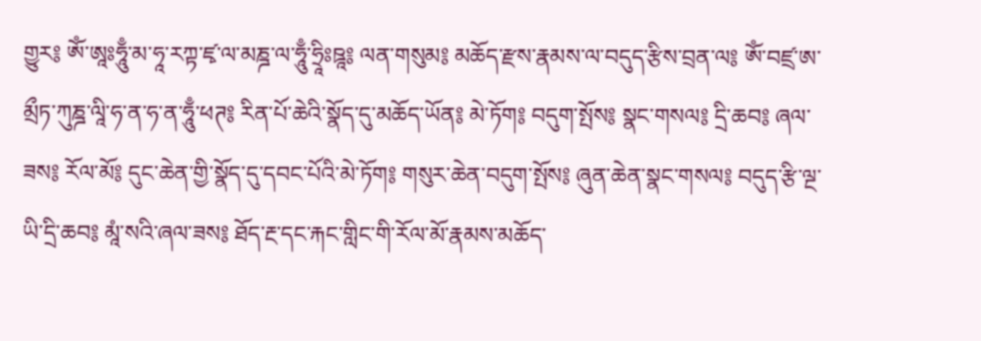གྱུར༔ ཨོཾ་ཨཱཿཧཱུྃ་མ་ཧཱ་རཀྟ་ཛྭ་ལ་མཎྜ་ལ་ཧཱུྃ་ཧྲཱིཿཋཱ༔ ལན་གསུམ༔ མཆོད་རྫས་རྣམས་ལ་བདུད་རྩིས་བྲན་ལ༔ ཨོཾ་བཛྲ་ཨ་མྲྀཏ་ཀུཎྜ་ལཱི་ཧ་ན་ཧ་ན་ཧཱུྃ་ཕཊ༔ རིན་པོ་ཆེའི་སྣོད་དུ་མཆོད་ཡོན༔ མེ་ཏོག༔ བདུག་སྤོས༔ སྣང་གསལ༔ དྲི་ཆབ༔ ཞལ་ཟས༔ རོལ་མོ༔ དུང་ཆེན་གྱི་སྣོད་དུ་དབང་པོའི་མེ་ཏོག༔ གསུར་ཆེན་བདུག་སྤོས༔ ཞུན་ཆེན་སྣང་གསལ༔ བདུད་རྩི་ལྔ་ཡི་དྲི་ཆབ༔ མཱཾ་སའི་ཞལ་ཟས༔ ཐོད་རྔ་དང་རྐང་གླིང་གི་རོལ་མོ་རྣམས་མཆོད་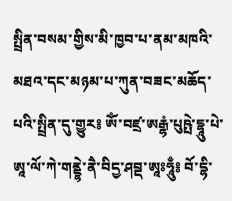སྤྲིན་བསམ་གྱིས་མི་ཁྱབ་པ་ནམ་མཁའི་མཐའ་དང་མཉམ་པ་ཀུན་བཟང་མཆོད་པའི་སྤྲིན་དུ་གྱུར༔ ཨོཾ་བཛྲ་ཨརྒྷཾ་པུཥྤེ་དྷཱུ་པེ་ཨཱ་ལོ་ཀེ་གནྡྷེ་ནཻ་བིདྱ་ཤབྡ་ཨཱཿཧཱུྃ༔ བོ་དྷི་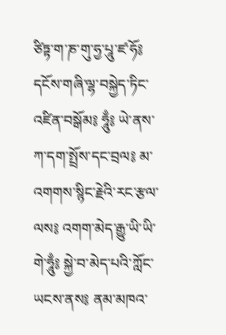ཙིཏྟ་ག་ཎ་གུ་ཧྱ་པཱུ་ཛ་ཧོ༔ དངོས་གཞི་ལྷ་བསྐྱེད་ཏིང་འཛིན་བསྒོམ༔ ཧཱུྃ༔ ཡེ་ནས་ཀ་དག་སྤྲོས་དང་བྲལ༔ མ་འགགས་སྙིང་རྗེའི་རང་རྩལ་ལས༔ འགག་མེད་རྒྱུ་ཡི་ཡི་གེ་ཧཱུྃ༔ སྐྱེ་བ་མེད་པའི་ཀློང་ཡངས་ནས༔ ནམ་མཁའ་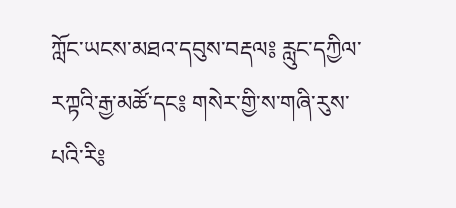ཀློང་ཡངས་མཐའ་དབུས་བརྡལ༔ རླུང་དཀྱིལ་རཀྟའི་རྒྱ་མཚོ་དང༔ གསེར་གྱི་ས་གཞི་རུས་པའི་རི༔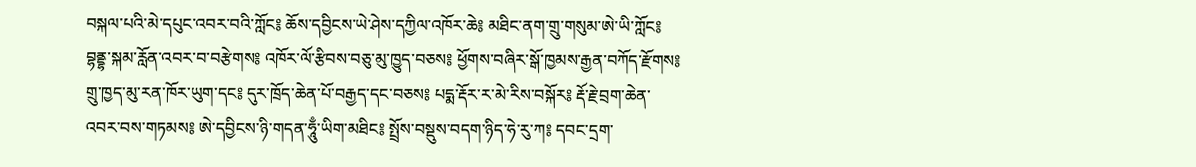བསྐལ་པའི་མེ་དཔུང་འབར་བའི་ཀློང༔ ཆོས་དབྱིངས་ཡེ་ཤེས་དཀྱིལ་འཁོར་ཆེ༔ མཐིང་ནག་གྲུ་གསུམ་ཨེ་ཡི་ཀློང༔ བྷནྡྷ་སྐམ་རློན་འབར་བ་བརྩེགས༔ འཁོར་ལོ་རྩིབས་བཅུ་མུ་ཁྱུད་བཅས༔ ཕྱོགས་བཞིར་སྒོ་ཁྱམས་རྒྱན་བཀོད་རྫོགས༔ གྲུ་ཁྱད་མུ་རན་ཁོར་ཡུག་དང༔ དུར་ཁྲོད་ཆེན་པོ་བརྒྱད་དང་བཅས༔ པདྨ་རྡོར་ར་མེ་རིས་བསྐོར༔ རྡོ་རྗེ་བྲག་ཆེན་འབར་བས་གཏམས༔ ཨེ་དབྱིངས་ཉི་གདན་ཧཱུྃ་ཡིག་མཐིང༔ སྤྲོས་བསྡུས་བདག་ཉིད་ཧེ་རུ་ཀ༔ དབང་དྲག་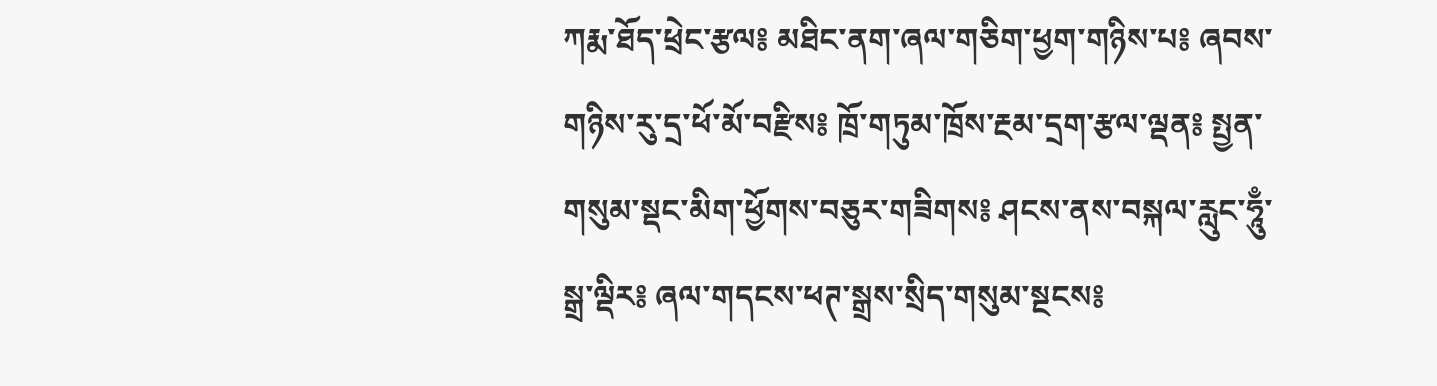ཀརྨ་ཐོད་ཕྲེང་རྩལ༔ མཐིང་ནག་ཞལ་གཅིག་ཕྱག་གཉིས་པ༔ ཞབས་གཉིས་རུ་དྲ་ཕོ་མོ་བརྫིས༔ ཁྲོ་གཏུམ་ཁྲོས་རྔམ་དྲག་རྩལ་ལྡན༔ སྤྱན་གསུམ་སྡང་མིག་ཕྱོགས་བཅུར་གཟིགས༔ ཤངས་ནས་བསྐལ་རླུང་ཧཱུྃ་སྒྲ་ལྡིར༔ ཞལ་གདངས་ཕཊ་སྒྲས་སྲིད་གསུམ་སྔངས༔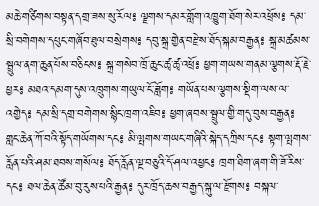མཆེ་གཙིགས་བསྟན་དགྲ་ཟས་སུ་རོལ༔ ལྗགས་དམར་གློག་འཁྱུག་ཐོག་སེར་འཕྲོས༔ དམ་སྲི་བགེགས་དཔུང་གཞོབ་ཐུལ་བསྲེགས༔ དབུ་སྐྲ་གྱེན་བརྫེས་ཐོད་སྐམ་བརྒྱན༔ སྐྲ་མཚམས་སྦྲུལ་ནག་ཆུན་པོས་བཅིངས༔ སྐྲ་གསེབ་ཁྲོ་ཆུང་ཚྭ་ཚྭ་འཕྲོ༔ ཕྱག་གཡས་གནམ་ལྕགས་རྡོ་རྗེ་ཕྱར༔ མཐའ་དམག་དུས་འཁྲུགས་གཡུལ་ངོ་ཟློག༔ གཡོན་པས་ལྕགས་སྡིག་ལས་ལ་འགྱེད༔ དམ་སྲི་དགྲ་བགེགས་སྙིང་ཁྲག་འཇིབ༔ ཕྱག་ཞབས་སྦྲུལ་གྱི་གདུ་བུས་བརྒྱན༔ གླང་ཆེན་ཀོ་བའི་སྟོད་གཡོགས་དང༔ མི་ལྤགས་གཡང་གཞིའི་སྐེད་དཀྲིས་དང༔ སྟག་ལྤགས་རློན་པའི་ཤམ་ཐབས་གསོལ༔ ཐོད་རློན་ལྔ་བཅུའི་དོ་ཤལ་འཕྱང༔ ཁྲག་ཐིག་ཞག་གི་ཟོ་རིས་དང༔ ཐལ་ཆེན་ཚོམ་བུ་རུས་པའི་རྒྱན༔ དུར་ཁྲོད་ཆས་བརྒྱད་སྐུ་ལ་རྫོགས༔ བསྐལ་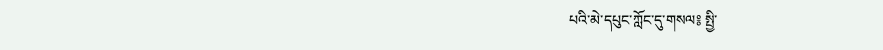པའི་མེ་དཔུང་ཀློང་དུ་གསལ༔ སྤྱི་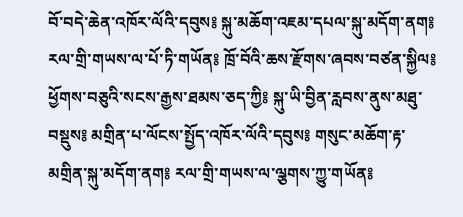བོ་བདེ་ཆེན་འཁོར་ལོའི་དབུས༔ སྐུ་མཆོག་འཇམ་དཔལ་སྐུ་མདོག་ནག༔ རལ་གྲི་གཡས་ལ་པོ་ཏི་གཡོན༔ ཁྲོ་བོའི་ཆས་རྫོགས་ཞབས་བཙན་སྐྱིལ༔ ཕྱོགས་བཅུའི་སངས་རྒྱས་ཐམས་ཅད་ཀྱི༔ སྐུ་ཡི་བྱིན་རླབས་ནུས་མཐུ་བསྡུས༔ མགྲིན་པ་ལོངས་སྤྱོད་འཁོར་ལོའི་དབུས༔ གསུང་མཆོག་རྟ་མགྲིན་སྐུ་མདོག་ནག༔ རལ་གྲི་གཡས་ལ་ལྕགས་ཀྱུ་གཡོན༔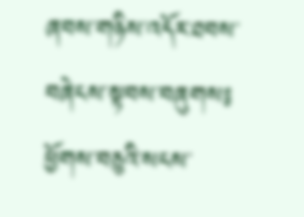ཞབས་གཉིས་འདོར་ཐབས་བཞེངས་སྟབས་བཞུགས༔ ཕྱོགས་བཅུའི་སངས་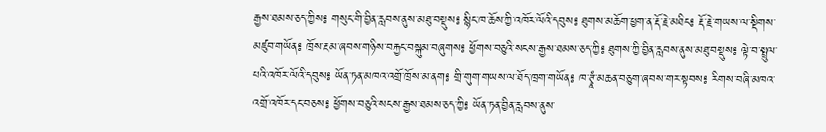རྒྱས་ཐམས་ཅད་ཀྱིས༔ གསུང་གི་བྱིན་རླབས་ནུས་མཐུ་བསྡུས༔ སྙིང་ཁ་ཆོས་ཀྱི་འཁོར་ལོའི་དབུས༔ ཐུགས་མཆོག་ཕྱག་ན་རྡོ་རྗེ་མཐིང༔ རྡོ་རྗེ་གཡས་ལ་སྡིགས་མཛུབ་གཡོན༔ ཁྲོས་རྔམ་ཞབས་གཉིས་བརྐྱང་བསྐུམ་བཞུགས༔ ཕྱོགས་བཅུའི་སངས་རྒྱས་ཐམས་ཅད་ཀྱི༔ ཐུགས་ཀྱི་བྱིན་རླབས་ནུས་མཐུ་བསྡུས༔ ལྟེ་བ་སྤྲུལ་པའི་འཁོར་ལོའི་དབུས༔ ཡོན་ཏན་མཁའ་འགྲོ་ཁྲོས་མ་ནག༔ གྲི་གུག་གཡས་ལ་ཐོད་ཁྲག་གཡོན༔ ཁ་ཊྭཱཾ་མཆན་བཅུག་ཞབས་གར་སྟབས༔ རིགས་བཞི་མཁའ་འགྲོ་འཁོར་དང་བཅས༔ ཕྱོགས་བཅུའི་སངས་རྒྱས་ཐམས་ཅད་ཀྱི༔ ཡོན་ཏན་བྱིན་རླབས་ནུས་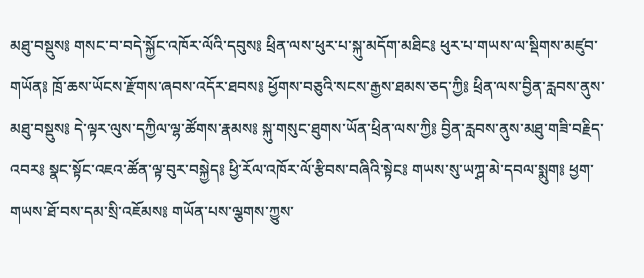མཐུ་བསྡུས༔ གསང་བ་བདེ་སྐྱོང་འཁོར་ལོའི་དབུས༔ ཕྲིན་ལས་ཕུར་པ་སྐུ་མདོག་མཐིང༔ ཕུར་པ་གཡས་ལ་སྡིགས་མཛུབ་གཡོན༔ ཁྲོ་ཆས་ཡོངས་རྫོགས་ཞབས་འདོར་ཐབས༔ ཕྱོགས་བཅུའི་སངས་རྒྱས་ཐམས་ཅད་ཀྱི༔ ཕྲིན་ལས་བྱིན་རླབས་ནུས་མཐུ་བསྡུས༔ དེ་ལྟར་ལུས་དཀྱིལ་ལྷ་ཚོགས་རྣམས༔ སྐུ་གསུང་ཐུགས་ཡོན་ཕྲིན་ལས་ཀྱི༔ བྱིན་རླབས་ནུས་མཐུ་གཟི་བརྗིད་འབར༔ སྣང་སྟོང་འཇའ་ཚོན་ལྟ་བུར་བསྐྱེད༔ ཕྱི་རོལ་འཁོར་ལོ་རྩིབས་བཞིའི་སྟེང༔ གཡས་སུ་ཡཀྴ་མེ་དབལ་སྨུག༔ ཕྱག་གཡས་ཐོ་བས་དམ་སྲི་འཇོམས༔ གཡོན་པས་ལྕགས་ཀྱུས་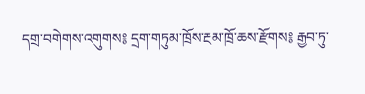དགྲ་བགེགས་འགུགས༔ དྲག་གཏུམ་ཁྲོས་རྔམ་ཁྲོ་ཆས་རྫོགས༔ རྒྱབ་ཏུ་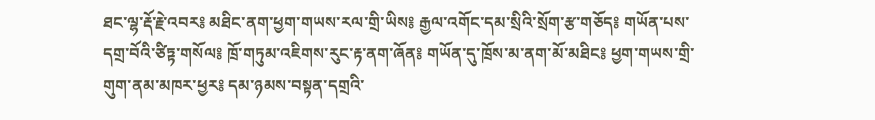ཐང་ལྷ་རྡོ་རྗེ་འབར༔ མཐིང་ནག་ཕྱག་གཡས་རལ་གྲི་ཡིས༔ རྒྱལ་འགོང་དམ་སྲིའི་སྲོག་རྩ་གཅོད༔ གཡོན་པས་དགྲ་བོའི་ཙིཏྟ་གསོལ༔ ཁྲོ་གཏུམ་འཇིགས་རུང་རྟ་ནག་ཞོན༔ གཡོན་དུ་ཁྲོས་མ་ནག་མོ་མཐིང༔ ཕྱག་གཡས་གྲི་གུག་ནམ་མཁར་ཕྱར༔ དམ་ཉམས་བསྟན་དགྲའི་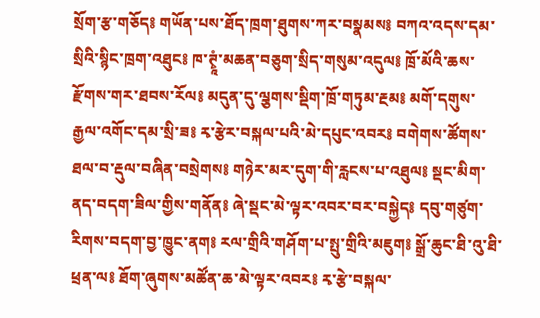སྲོག་རྩ་གཅོད༔ གཡོན་པས་ཐོད་ཁྲག་ཐུགས་ཀར་བསྣམས༔ བཀའ་འདས་དམ་སྲིའི་སྙིང་ཁྲག་འཐུང༔ ཁ་ཊྭཱཾ་མཆན་བཅུག་སྲིད་གསུམ་འདུལ༔ ཁྲོ་མོའི་ཆས་རྫོགས་གར་ཐབས་རོལ༔ མདུན་དུ་ལྕགས་སྡིག་ཁྲོ་གཏུམ་རྔམ༔ མགོ་དགུས་རྒྱལ་འགོང་དམ་སྲི་ཟ༔ རྭ་རྩེར་བསྐལ་པའི་མེ་དཔུང་འབར༔ བགེགས་ཚོགས་ཐལ་བ་རྡུལ་བཞིན་བསྲེགས༔ གཉེར་མར་དུག་གི་རླངས་པ་འཐུལ༔ སྡང་མིག་ནད་བདག་ཟིལ་གྱིས་གནོན༔ ཞེ་སྡང་མེ་ལྟར་འབར་བར་བསྐྱེད༔ དབུ་གཙུག་རིགས་བདག་བྱ་ཁྱུང་ནག༔ རལ་གྲིའི་གཤོག་པ་སྤུ་གྲིའི་མཇུག༔ སྒྲོ་ཆུང་ཐི་འུ་ཐི་ཕྲན་ལ༔ ཐོག་ཞུགས་མཚོན་ཆ་མེ་ལྟར་འབར༔ རྭ་རྩེ་བསྐལ་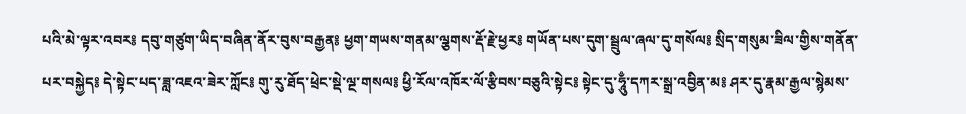པའི་མེ་ལྟར་འབར༔ དབུ་གཙུག་ཡིད་བཞིན་ནོར་བུས་བརྒྱན༔ ཕྱག་གཡས་གནམ་ལྕགས་རྡོ་རྗེ་ཕྱར༔ གཡོན་པས་དུག་སྦྲུལ་ཞལ་དུ་གསོལ༔ སྲིད་གསུམ་ཟིལ་གྱིས་གནོན་པར་བསྐྱེད༔ དེ་སྟེང་པད་ཟླ་འཇའ་ཟེར་ཀློང༔ གུ་རུ་ཐོད་ཕྲེང་སྡེ་ལྔ་གསལ༔ ཕྱི་རོལ་འཁོར་ལོ་རྩིབས་བཅུའི་སྟེང༔ སྟེང་དུ་ཧཱུྃ་དཀར་སྒྲ་འབྱིན་མ༔ ཤར་དུ་རྣམ་རྒྱལ་སྙེམས་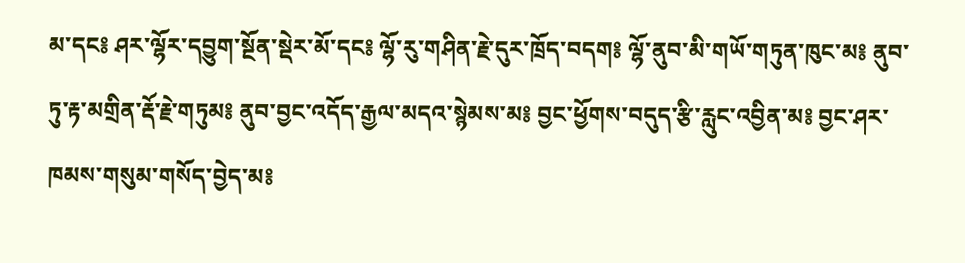མ་དང༔ ཤར་ལྷོར་དབྱུག་སྔོན་སྡེར་མོ་དང༔ ལྷོ་རུ་གཤིན་རྗེ་དུར་ཁྲོད་བདག༔ ལྷོ་ནུབ་མི་གཡོ་གཏུན་ཁུང་མ༔ ནུབ་ཏུ་རྟ་མགྲིན་རྡོ་རྗེ་གཏུམ༔ ནུབ་བྱང་འདོད་རྒྱལ་མདའ་སྙེམས་མ༔ བྱང་ཕྱོགས་བདུད་རྩི་རླུང་འབྱིན་མ༔ བྱང་ཤར་ཁམས་གསུམ་གསོད་བྱེད་མ༔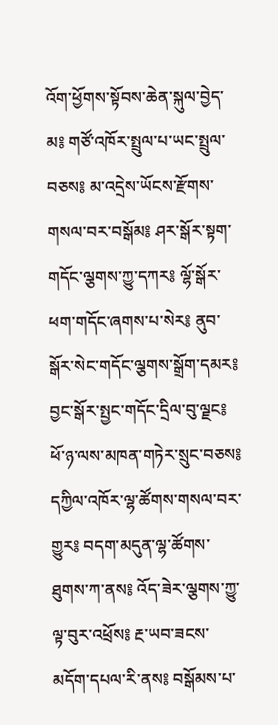འོག་ཕྱོགས་སྟོབས་ཆེན་སྐུལ་བྱེད་མ༔ གཙོ་འཁོར་སྤྲུལ་པ་ཡང་སྤྲུལ་བཅས༔ མ་འདྲེས་ཡོངས་རྫོགས་གསལ་བར་བསྒོམ༔ ཤར་སྒོར་སྟག་གདོང་ལྕགས་ཀྱུ་དཀར༔ ལྷོ་སྒོར་ཕག་གདོང་ཞགས་པ་སེར༔ ནུབ་སྒོར་སེང་གདོང་ལྕགས་སྒྲོག་དམར༔ བྱང་སྒོར་སྤྱང་གདོང་དྲིལ་བུ་ལྗང༔ ཕོ་ཉ་ལས་མཁན་གཏེར་སྲུང་བཅས༔ དཀྱིལ་འཁོར་ལྷ་ཚོགས་གསལ་བར་གྱུར༔ བདག་མདུན་ལྷ་ཚོགས་ཐུགས་ཀ་ནས༔ འོད་ཟེར་ལྕགས་ཀྱུ་ལྟ་བུར་འཕྲོས༔ རྔ་ཡབ་ཟངས་མདོག་དཔལ་རི་ནས༔ བསྒོམས་པ་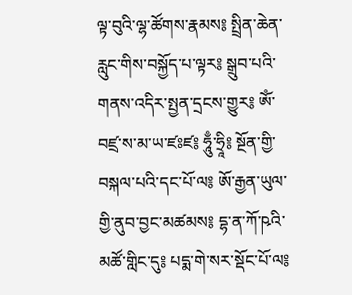ལྟ་བུའི་ལྷ་ཚོགས་རྣམས༔ སྤྲིན་ཆེན་རླུང་གིས་བསྐྱོད་པ་ལྟར༔ སྒྲུབ་པའི་གནས་འདིར་སྤྱན་དྲངས་གྱུར༔ ཨོཾ་བཛྲ་ས་མ་ཡ་ཛཿཛ༔ ཧཱུྃ་ཧྲཱི༔ སྔོན་གྱི་བསྐལ་པའི་དང་པོ་ལ༔ ཨོ་རྒྱན་ཡུལ་གྱི་ནུབ་བྱང་མཚམས༔ དྷ་ན་ཀོ་ཥའི་མཚོ་གླིང་དུ༔ པདྨ་གེ་སར་སྡོང་པོ་ལ༔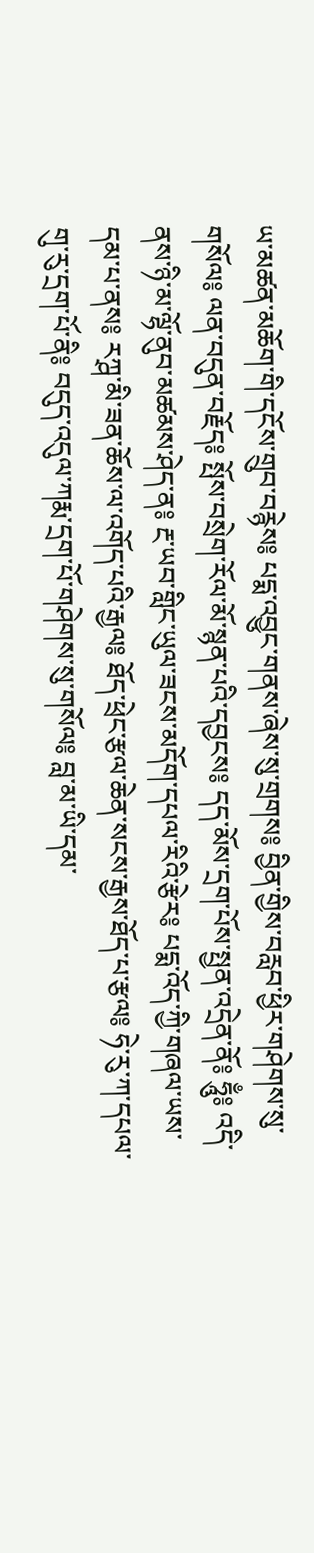ཡ་མཚན་མཆོག་གི་དངོས་གྲུབ་བརྙེས༔ པདྨ་འབྱུང་གནས་ཞེས་སུ་གྲགས༔ བྱིན་གྱིས་བརླབ་ཕྱིར་གཤེགས་སུ་གསོལ༔ ལན་བདུན་བརྗོད༔ སྤོས་བསྲེག་རོལ་མོ་སྙན་པའི་དབྱངས༔ དད་མོས་དྲག་པོས་སྤྱན་འདྲེན་ནོ༔ ཧཱུྃ༔ འདི་ནས་ཉི་མ་ལྷོ་ནུབ་མཚམས་ཤེད་ན༔ རྔ་ཡབ་གླིང་ཡུལ་ཟངས་མདོག་དཔལ་རིའི་རྩེར༔ པདྨ་འོད་ཀྱི་གཞལ་ཡས་དམ་པ་ནས༔ རཀྴ་མི་ཟན་ཆོས་ལ་འགོད་པའི་རྒྱལ༔ ཐོད་ཕྲེང་རྩལ་ཆེན་སངས་རྒྱས་ཐོད་པ་རྩལ༔ ཧེ་རུ་ཀ་དཔལ་གུ་རུ་དྲག་པོ་ནི༔ བདུད་འདུལ་ཀརྨ་དྲག་པོ་གཤེགས་སུ་གསོལ༔ བླ་མ་ཡི་དམ་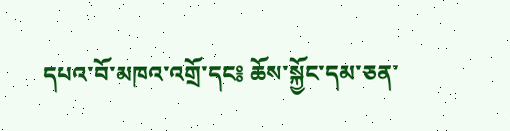དཔའ་བོ་མཁའ་འགྲོ་དང༔ ཆོས་སྐྱོང་དམ་ཅན་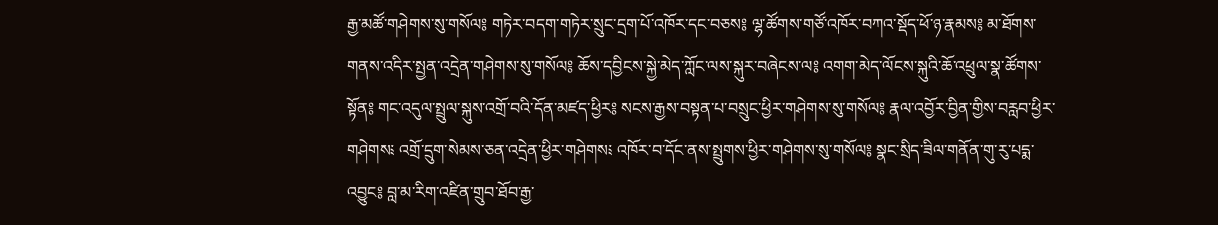རྒྱ་མཚོ་གཤེགས་སུ་གསོལ༔ གཏེར་བདག་གཏེར་སྲུང་དྲག་པོ་འཁོར་དང་བཅས༔ ལྷ་ཚོགས་གཙོ་འཁོར་བཀའ་སྡོད་ཕོ་ཉ་རྣམས༔ མ་ཐོགས་གནས་འདིར་སྤྱན་འདྲེན་གཤེགས་སུ་གསོལ༔ ཆོས་དབྱིངས་སྐྱེ་མེད་ཀློང་ལས་སྐུར་བཞེངས་ལ༔ འགག་མེད་ལོངས་སྐུའི་ཆོ་འཕྲུལ་སྣ་ཚོགས་སྟོན༔ གང་འདུལ་སྤྲུལ་སྐུས་འགྲོ་བའི་དོན་མཛད་ཕྱིར༔ སངས་རྒྱས་བསྟན་པ་བསྲུང་ཕྱིར་གཤེགས་སུ་གསོལ༔ རྣལ་འབྱོར་བྱིན་གྱིས་བརླབ་ཕྱིར་གཤེགས༴ འགྲོ་དྲུག་སེམས་ཅན་འདྲེན་ཕྱིར་གཤེགས༴ འཁོར་བ་དོང་ནས་སྤྲུགས་ཕྱིར་གཤེགས་སུ་གསོལ༔ སྣང་སྲིད་ཟིལ་གནོན་གུ་རུ་པདྨ་འབྱུང༔ བླ་མ་རིག་འཛིན་གྲུབ་ཐོབ་རྒྱ་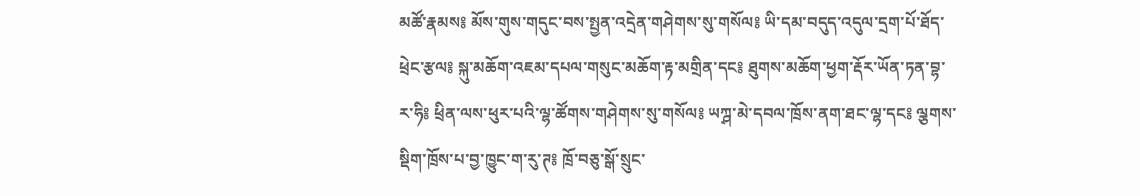མཚོ་རྣམས༔ མོས་གུས་གདུང་བས་སྤྱན་འདྲེན་གཤེགས་སུ་གསོལ༔ ཡི་དམ་བདུད་འདུལ་དྲག་པོ་ཐོད་ཕྲེང་རྩལ༔ སྐུ་མཆོག་འཇམ་དཔལ་གསུང་མཆོག་རྟ་མགྲིན་དང༔ ཐུགས་མཆོག་ཕྱག་རྡོར་ཡོན་ཏན་བྷ་ར་ཧི༔ ཕྲིན་ལས་ཕུར་པའི་ལྷ་ཚོགས་གཤེགས་སུ་གསོལ༔ ཡཀྴ་མེ་དབལ་ཁྲོས་ནག་ཐང་ལྷ་དང༔ ལྕགས་སྡིག་ཁྲོས་པ་བྱ་ཁྱུང་ག་རུ་ཊ༔ ཁྲོ་བཅུ་སྒོ་སྲུང་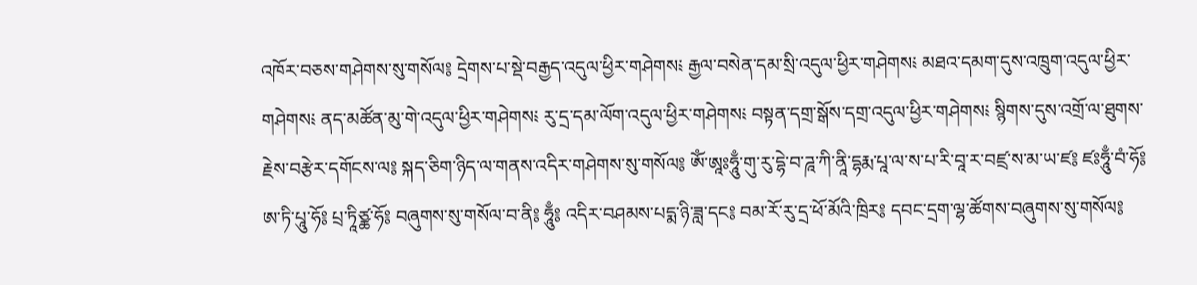འཁོར་བཅས་གཤེགས་སུ་གསོལ༔ དྲེགས་པ་སྡེ་བརྒྱད་འདུལ་ཕྱིར་གཤེགས༴ རྒྱལ་བསེན་དམ་སྲི་འདུལ་ཕྱིར་གཤེགས༴ མཐའ་དམག་དུས་འཁྲུག་འདུལ་ཕྱིར་གཤེགས༴ ནད་མཚོན་མུ་གེ་འདུལ་ཕྱིར་གཤེགས༴ རུ་དྲ་དམ་ལོག་འདུལ་ཕྱིར་གཤེགས༴ བསྟན་དགྲ་སྒོས་དགྲ་འདུལ་ཕྱིར་གཤེགས༴ སྙིགས་དུས་འགྲོ་ལ་ཐུགས་རྗེས་བརྩེར་དགོངས་ལ༔ སྐད་ཅིག་ཉིད་ལ་གནས་འདིར་གཤེགས་སུ་གསོལ༔ ཨོཾ་ཨཱཿཧཱུྃ་གུ་རུ་དྷེ་བ་ཌཱ་ཀི་ནཱི་དྷརྨ་པཱ་ལ་ས་པ་རི་བཱ་ར་བཛྲ་ས་མ་ཡ་ཛ༔ ཛཿཧཱུྃ་བཾ་ཧོ༔ ཨ་ཏི་པཱུ་ཧོ༔ པྲ་ཏཱིཙྪ་ཧོ༔ བཞུགས་སུ་གསོལ་བ་ནི༔ ཧཱུྃ༔ འདིར་བཤམས་པདྨ་ཉི་ཟླ་དང༔ བམ་རོ་རུ་དྲ་ཕོ་མོའི་ཁྲིར༔ དབང་དྲག་ལྷ་ཚོགས་བཞུགས་སུ་གསོལ༔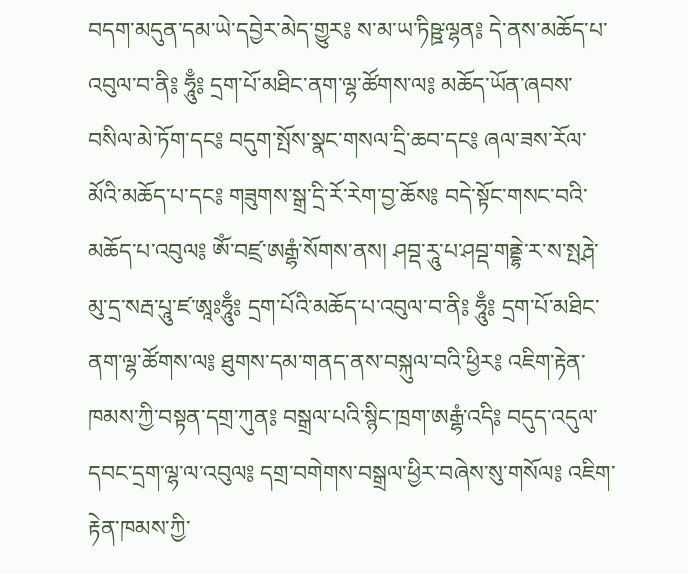བདག་མདུན་དམ་ཡེ་དབྱེར་མེད་གྱུར༔ ས་མ་ཡ་ཏིཥྛ་ལྷན༔ དེ་ནས་མཆོད་པ་འབུལ་བ་ནི༔ ཧཱུྃ༔ དྲག་པོ་མཐིང་ནག་ལྷ་ཚོགས་ལ༔ མཆོད་ཡོན་ཞབས་བསིལ་མེ་ཏོག་དང༔ བདུག་སྤོས་སྣང་གསལ་དྲི་ཆབ་དང༔ ཞལ་ཟས་རོལ་མོའི་མཆོད་པ་དང༔ གཟུགས་སྒྲ་དྲི་རོ་རེག་བྱ་ཆོས༔ བདེ་སྟོང་གསང་བའི་མཆོད་པ་འབུལ༔ ཨོཾ་བཛྲ་ཨརྒྷཾ་སོགས་ནས། ཤབྡ་རཱུ་པ་ཤབྡ་གནྡྷེ་ར་ས་སྤརྴེ་མུ་དྲ་སརྦ་པཱུ་ཛ་ཨཱཿཧཱུྃ༔ དྲག་པོའི་མཆོད་པ་འབུལ་བ་ནི༔ ཧཱུྃ༔ དྲག་པོ་མཐིང་ནག་ལྷ་ཚོགས་ལ༔ ཐུགས་དམ་གནད་ནས་བསྐུལ་བའི་ཕྱིར༔ འཇིག་རྟེན་ཁམས་ཀྱི་བསྟན་དགྲ་ཀུན༔ བསྒྲལ་པའི་སྙིང་ཁྲག་ཨརྒྷཾ་འདི༔ བདུད་འདུལ་དབང་དྲག་ལྷ་ལ་འབུལ༔ དགྲ་བགེགས་བསྒྲལ་ཕྱིར་བཞེས་སུ་གསོལ༔ འཇིག་རྟེན་ཁམས་ཀྱི་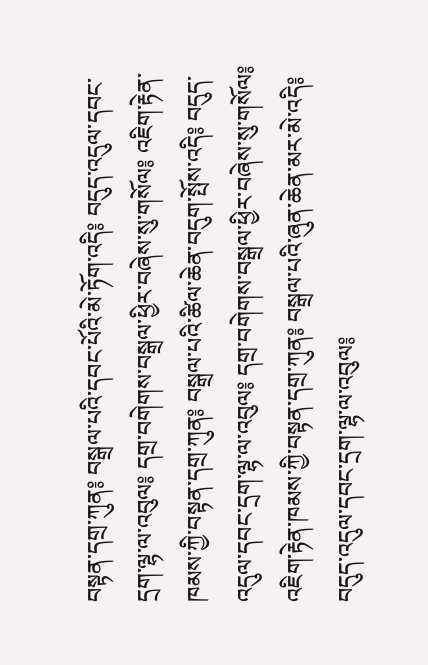བསྟན་དགྲ་ཀུན༔ བསྒྲལ་པའི་དབང་པོའི་མེ་ཏོག་འདི༔ བདུད་འདུལ་དབང་དྲག་ལྷ་ལ་འབུལ༔ དགྲ་བགེགས་བསྒྲལ་ཕྱིར་བཞེས་སུ་གསོལ༔ འཇིག་རྟེན་ཁམས་ཀྱི་བསྟན་དགྲ་ཀུན༔ བསྒྲལ་པའི་ཚིལ་ཆེན་བདུག་སྤོས་འདི༔ བདུད་འདུལ་དབང་དྲག་ལྷ་ལ་འབུལ༔ དགྲ་བགེགས་བསྒྲལ་ཕྱིར་བཞེས་སུ་གསོལ༔ འཇིག་རྟེན་ཁམས་ཀྱི་བསྟན་དགྲ་ཀུན༔ བསྒྲལ་པའི་ཞུན་ཆེན་མར་མེ་འདི༔ བདུད་འདུལ་དབང་དྲག་ལྷ་ལ་འབུལ༔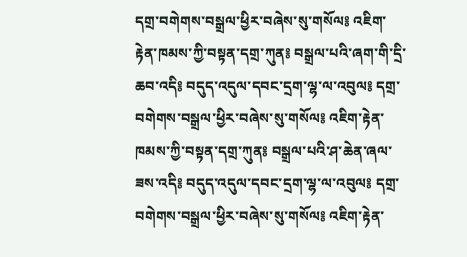དགྲ་བགེགས་བསྒྲལ་ཕྱིར་བཞེས་སུ་གསོལ༔ འཇིག་རྟེན་ཁམས་ཀྱི་བསྟན་དགྲ་ཀུན༔ བསྒྲལ་པའི་ཞག་གི་དྲི་ཆབ་འདི༔ བདུད་འདུལ་དབང་དྲག་ལྷ་ལ་འབུལ༔ དགྲ་བགེགས་བསྒྲལ་ཕྱིར་བཞེས་སུ་གསོལ༔ འཇིག་རྟེན་ཁམས་ཀྱི་བསྟན་དགྲ་ཀུན༔ བསྒྲལ་པའི་ཤ་ཆེན་ཞལ་ཟས་འདི༔ བདུད་འདུལ་དབང་དྲག་ལྷ་ལ་འབུལ༔ དགྲ་བགེགས་བསྒྲལ་ཕྱིར་བཞེས་སུ་གསོལ༔ འཇིག་རྟེན་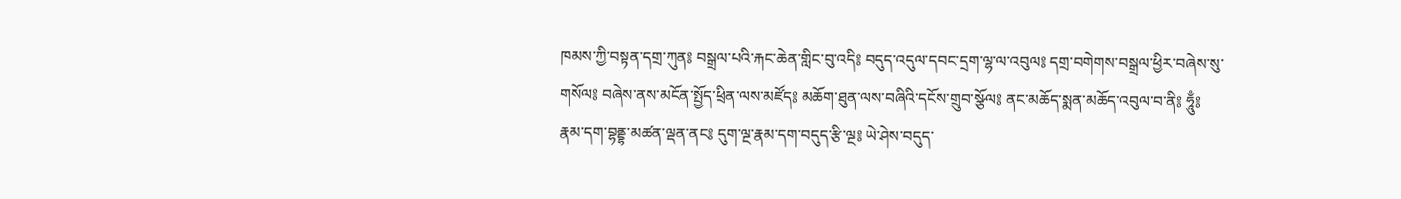ཁམས་ཀྱི་བསྟན་དགྲ་ཀུན༔ བསྒྲལ་པའི་རྐང་ཆེན་གླིང་བུ་འདི༔ བདུད་འདུལ་དབང་དྲག་ལྷ་ལ་འབུལ༔ དགྲ་བགེགས་བསྒྲལ་ཕྱིར་བཞེས་སུ་གསོལ༔ བཞེས་ནས་མངོན་སྤྱོད་ཕྲིན་ལས་མཛོད༔ མཆོག་ཐུན་ལས་བཞིའི་དངོས་གྲུབ་སྩོལ༔ ནང་མཆོད་སྨན་མཆོད་འབུལ་བ་ནི༔ ཧཱུྃ༔ རྣམ་དག་བྷནྡྷ་མཚན་ལྡན་ནང༔ དུག་ལྔ་རྣམ་དག་བདུད་རྩི་ལྔ༔ ཡེ་ཤེས་བདུད་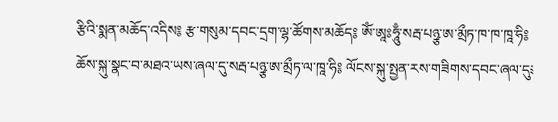རྩིའི་སྨན་མཆོད་འདིས༔ རྩ་གསུམ་དབང་དྲག་ལྷ་ཚོགས་མཆོད༔ ཨོཾ་ཨཱཿཧཱུྃ་སརྦ་པཉྩ་ཨ་མྲྀཏ་ཁ་ཁ་ཁཱ་ཧི༔ ཆོས་སྐུ་སྣང་བ་མཐའ་ཡས་ཞལ་དུ་སརྦ་པཉྩ་ཨ་མྲྀཏ་ལ་ཁཱ་ཧི༔ ལོངས་སྐུ་སྤྱན་རས་གཟིགས་དབང་ཞལ་དུ༴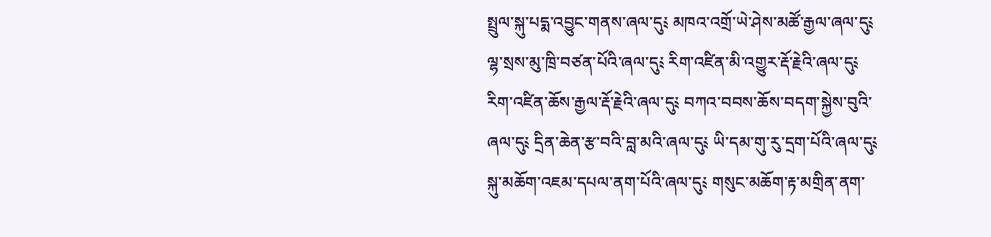སྤྲུལ་སྐུ་པདྨ་འབྱུང་གནས་ཞལ་དུ༴ མཁའ་འགྲོ་ཡེ་ཤེས་མཚོ་རྒྱལ་ཞལ་དུ༴ ལྷ་སྲས་མུ་ཁྲི་བཙན་པོའི་ཞལ་དུ༴ རིག་འཛིན་མི་འགྱུར་རྡོ་རྗེའི་ཞལ་དུ༴ རིག་འཛིན་ཆོས་རྒྱལ་རྡོ་རྗེའི་ཞལ་དུ༴ བཀའ་བབས་ཆོས་བདག་སྐྱེས་བུའི་ཞལ་དུ༴ དྲིན་ཆེན་རྩ་བའི་བླ་མའི་ཞལ་དུ༴ ཡི་དམ་གུ་རུ་དྲག་པོའི་ཞལ་དུ༴ སྐུ་མཆོག་འཇམ་དཔལ་ནག་པོའི་ཞལ་དུ༴ གསུང་མཆོག་རྟ་མགྲིན་ནག་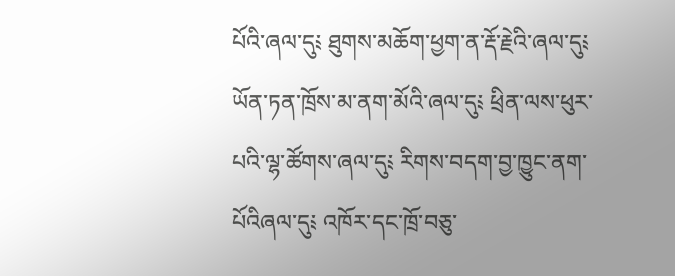པོའི་ཞལ་དུ༴ ཐུགས་མཆོག་ཕྱག་ན་རྡོ་རྗེའི་ཞལ་དུ༴ ཡོན་ཏན་ཁྲོས་མ་ནག་མོའི་ཞལ་དུ༴ ཕྲིན་ལས་ཕུར་པའི་ལྷ་ཚོགས་ཞལ་དུ༴ རིགས་བདག་བྱ་ཁྱུང་ནག་པོའིཞལ་དུ༴ འཁོར་དང་ཁྲོ་བཅུ་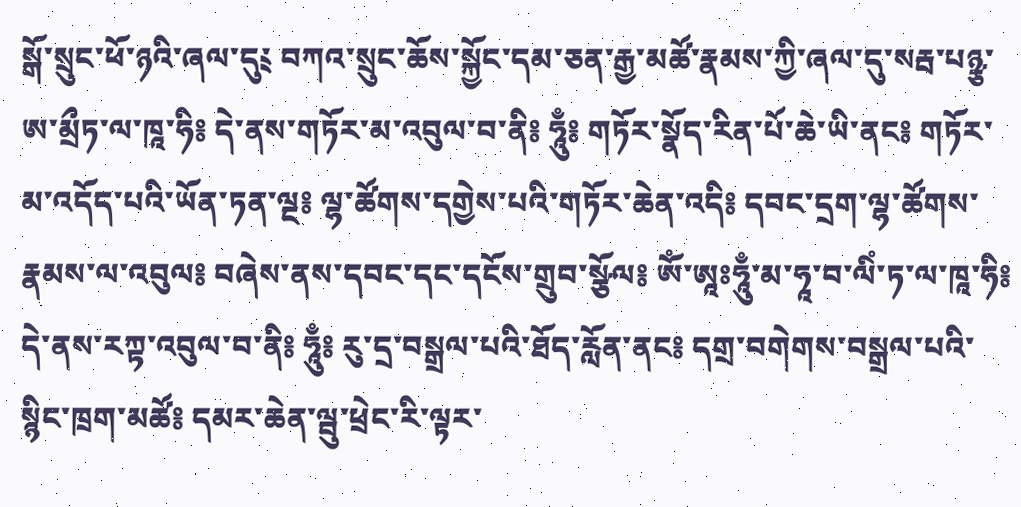སྒོ་སྲུང་ཕོ་ཉའི་ཞལ་དུ༴ བཀའ་སྲུང་ཆོས་སྐྱོང་དམ་ཅན་རྒྱ་མཚོ་རྣམས་ཀྱི་ཞལ་དུ་སརྦ་པཉྩ་ཨ་མྲྀཏ་ལ་ཁཱ་ཧི༔ དེ་ནས་གཏོར་མ་འབུལ་བ་ནི༔ ཧཱུྃ༔ གཏོར་སྣོད་རིན་པོ་ཆེ་ཡི་ནང༔ གཏོར་མ་འདོད་པའི་ཡོན་ཏན་ལྔ༔ ལྷ་ཚོགས་དགྱེས་པའི་གཏོར་ཆེན་འདི༔ དབང་དྲག་ལྷ་ཚོགས་རྣམས་ལ་འབུལ༔ བཞེས་ནས་དབང་དང་དངོས་གྲུབ་སྩོལ༔ ཨོཾ་ཨཱཿཧཱུྃ་མ་ཧཱ་བ་ལིཾ་ཏ་ལ་ཁཱ་ཧི༔ དེ་ནས་རཀྟ་འབུལ་བ་ནི༔ ཧཱུྃ༔ རུ་དྲ་བསྒྲལ་པའི་ཐོད་རློན་ནང༔ དགྲ་བགེགས་བསྒྲལ་པའི་སྙིང་ཁྲག་མཚོ༔ དམར་ཆེན་ལྦུ་ཕྲེང་རི་ལྟར་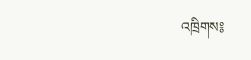འཁྲིགས༔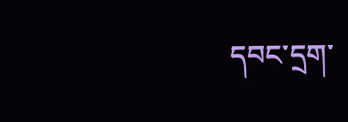དབང་དྲག་